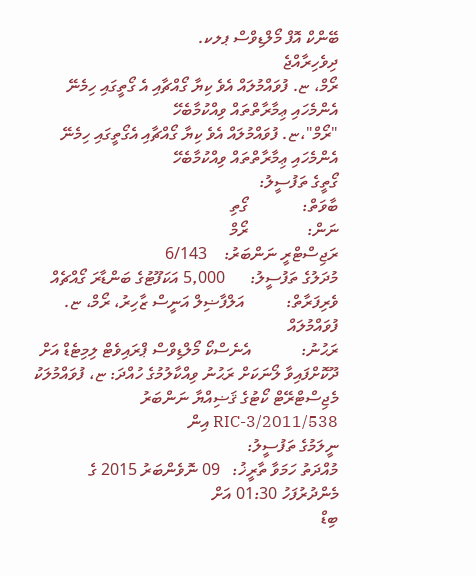ބޭންކް އޮފް މޯލްޑިވްސް ޕލކ.
ދިވެހިރާއްޖެ
ރޯމް، ޏ. ފުވައްމުލައް އެވެ ކިޔާ ގޯއްޗާއި އެ ގޯތީގައި ހިމެނޭ އެންމެހައި ޢިމާރާތްތައް ވިއްކުމާބެހޭ
"ރޯމް"،ޏ. ފުވައްމުލައް އެވެ ކިޔާ ގޯއްޗާއި އެގޯތީގައި ހިމެނޭ އެންމެހައި ޢިމާރާތްތައް ވިއްކުމާބެހޭ
ގޯތީގެ ތަފުސީލު:
ބާވަތް:             ގޯތި
ނަން:              ރޯމް
ރަޖިސްޓްރީ ނަންބަރު:    6/143
މުދަލުގެ ތަފުސީލު:      5,000 އަކަފޫޓުގެ ބަންޑާރަ ގޯއްޗެއް
ވެރިފަރާތް:          އަލްފާޟިލް އަނީސް ޒާހިރު، ރޯމް، ޏ. ފުވައްމުލައް
ރަޙުނު:            އެނެސްކޯ މޯލްޑިވްސް ޕްރައިވެޓް ލިމިޓެޑް އަށް ދޫކޮށްފައިވާ ލޯނަކަށް ރަޙުނު ވިއްކާލުމުގެ ހުއްދަ: ޏ، ފުވައްމުލަކު މެޖިސްޓްރޭޓް ކޯޓުގެ ޤަޟިއްޔާ ނަންބަރު 538/RIC-3/2011 އިން
ނީލަމުގެ ތަފުސީލު:
މުއްދަތު ހަމަވާ ތާރީޚު:   09 ނޮވެންބަރު 2015 ގެ މެންދުރުފަހު 01:30 އަށް
ބިޑް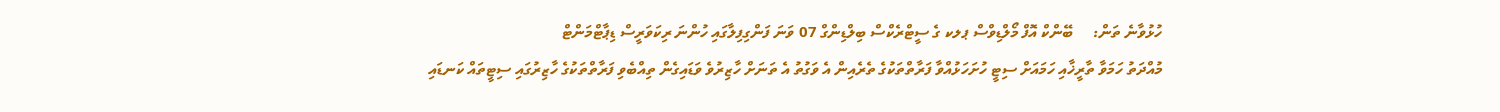ހުޅުވާނެ ތަން:     ބޭންކް އޮފް މޯލްޑިވްސް ޕލކ ގެ ސީޓްރެކްސް ބިލްޑިންގް 07 ވަނަ ފަންގިފިލާގައި ހުންނަ ރިކަވަރީސް ޑިޕާޓްމަންޓް
މުއްދަތު ހަމަވާ ތާރީޚާއި ހަމައަށް ސިޓީ ހުށަހަޅުއްވާ ފަރާތްތަކުގެ ތެރެއިން އެ ވަގުތު އެ ތަނަށް ހާޒިރުވެ ވަޑައިގެން ތިއްބެވި ފަރާތްތަކުގެ ހާޒިރުގައި ސިޓީތައް ކަނޑައި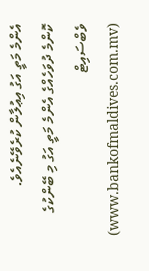އެންމެ މަތީ އަގު އިޢުލާން ކުރެވޭނެއެވެ.
ކޮންމެ ދުވަހެއްގެ އެންމެ މަތީ އަގު މި ބޭންކުގެ ވެބްސައިޓް (www.bankofmaldives.com.mv)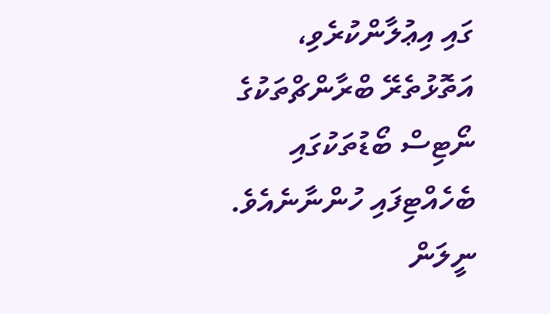ގައި އިޢުލާންކުރެވި، އަތޮޅުތެރޭ ބްރާންޗްތަކުގެ ނޯޓިސް ބޯޑުތަކުގައި ބެހެއްޓިފައި ހުންނާނެއެވެ. ނީލަން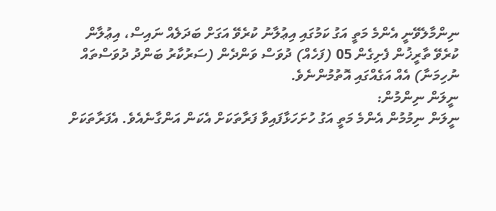ނިންމާލެވޭނީ އެންމެ މަތީ އަގު ކަމުގައި އިޢުލާނު ކުރެވޭ އަގަށް ބަދަލެއް ނައިސް، އިޢުލާން ކުރެވޭ ތާރީޚުން ފެށިގެން 05 (ފަހެއް) ދުވަސް ވަންދެން (ސަރުކާރު ބަންދު ދުވަސްތައް ނުހިމަނާ) އެއް އަގެއްގައި އޮތުމުންނެވެ.
ނީލަން ނިންމުން:
ނީލަން ނިމުމުން އެންމެ މަތީ އަގު ހުށަހަޅާފައިވާ ފަރާތަކަށް އެކަން އަންގާނެއެވެ. އެފަރާތަކަށް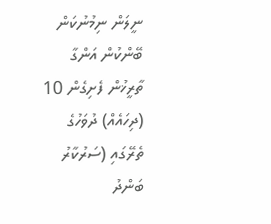ނީލަން ނިމުނުކަން ބޭންކުން އަންގާ ތާރީޚުން ފެށިގެން 10 (ދިހައެއް) ދުވަހުގެ ތެރޭގައި (ސަރުކާރު ބަންދު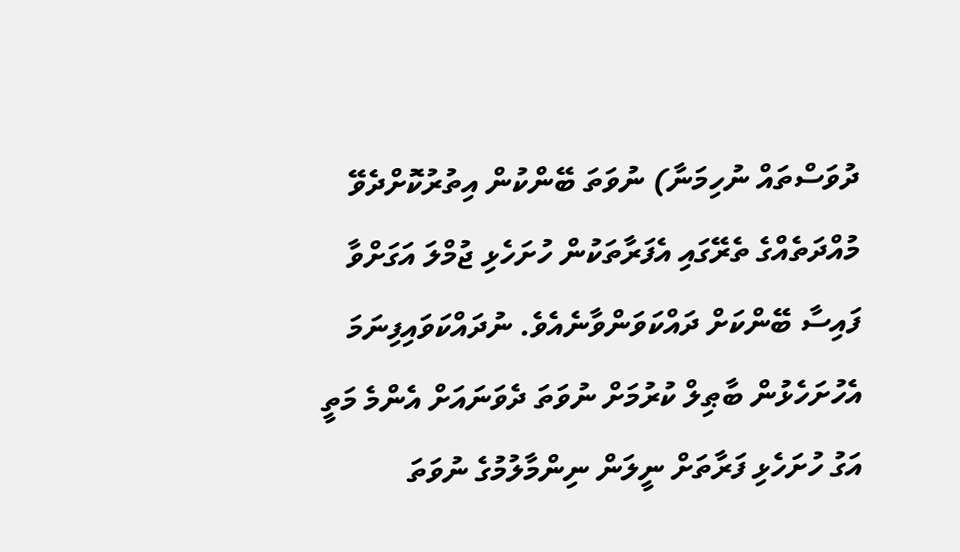ދުވަސްތައް ނުހިމަނާ) ނުވަތަ ބޭންކުން އިތުރުކޮށްދެވޭ މުއްދަތެއްގެ ތެރޭގައި އެފަރާތަކުން ހުށަހެޅި ޖުމްލަ އަގަށްވާ ފައިސާ ބޭންކަށް ދައްކަވަންވާނެއެވެ. ނުދައްކަވައިފިނަމަ އެހުށަހެޅުން ބާޠިލް ކުރުމަށް ނުވަތަ ދެވަނައަށް އެންމެ މަތީ އަގު ހުށަހެޅި ފަރާތަށް ނީލަން ނިންމާލުމުގެ ނުވަތަ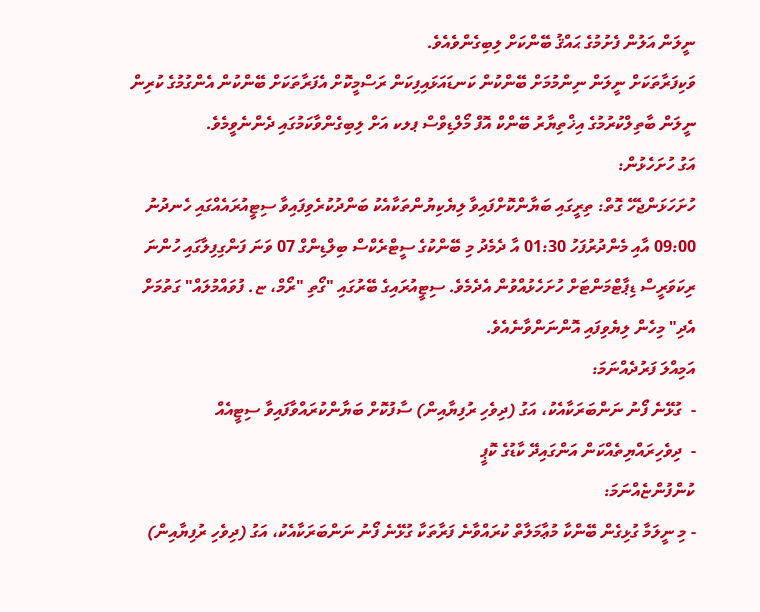ނީލަން އަލުން ފެށުމުގެ ޙައްޤު ބޭންކަށް ލިބިގެންވެއެވެ.
ވަކިފަރާތަކަށް ނީލަން ނިންމުމަށް ބޭންކުން ކަނޑައަޅައިފިކަން ރަސްމީކޮށް އެފަރާތަކަށް ބޭންކުން އެންގުމުގެ ކުރިން ނީލަން ބާތިލްކުރުމުގެ އިޚްތިޔާރު ބޭންކް އޮފް މޯލްޑިވްސް ޕލކ އަށް ލިބިގެންވާކަމުގައި ދެންނެވީމެވެ.
އަގު ހުށަހެޅުން:
ހުށަހަޅަންޖެހޭ ގޮތް: ތިރީގައި ބަޔާންކޮށްފައިވާ ލިޔެކިޔުންތަކާއެކު ބަންދުކުރެވިފައިވާ ސިޓީއުރައެއްގައި ހެނދުނު 09:00 އާއި މެންދުރުފަހު 01:30 އާ ދެމެދު މި ބޭންކުގެ ސީޓްރެކްސް ބިލްޑިންގް 07 ވަނަ ފަންގިފިލާގައި ހުންނަ ރިކަވަރީސް ޑިޕާޓްމަންޓަށް ހުށަހެޅުއްވުން އެދެމެވެ. ސިޓީއުރައިގެ ބޭރުގައި "ގޯތި "ރޯމް، ޏ. ފުވައްމުލައް" ގަތުމަށް އެދި" މިހެން ލިޔެވިފައި އޮންނަންވާނެއެވެ.
އަމިއްލަ ފަރުދެއްނަމަ:
-  ގުޅޭނެ ފޯނު ނަންބަރަކާއެކު، އަގު (ދިވެހި ރުފިޔާއިން) ސާފުކޮށް ބަޔާންކުރައްވާފައިވާ ސިޓީއެއް
-  ދިވެހިރައްޔިތެއްކަން އަންގައިދޭ ކާޑުގެ ކޮޕީ
ކުންފުންޏެއްނަމަ:
- މި ނީލަމާ ގުޅިގެން ބޭންކާ މުޢާމަލާތް ކުރައްވާނެ ފަރާތަކާ ގުޅޭނެ ފޯނު ނަންބަރަކާއެކު، އަގު (ދިވެހި ރުފިޔާއިން)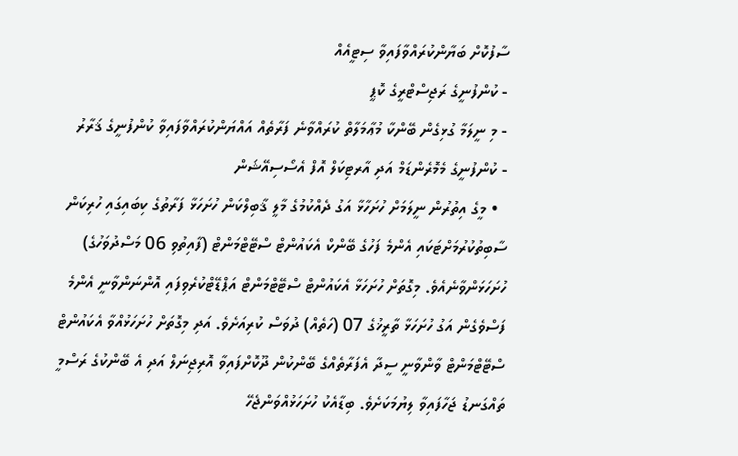ސާފުކޮށް ބަޔާންކުރައްވާފައިވާ ސިޓީއެއް
- ކުންފުނީގެ ރަޖިސްޓްރީގެ ކޮޕީ
- މި ނީލަމާ ގުޅިގެން ބޭންކާ މުޢާމަލާތް ކުރައްވާނެ ފަރާތެއް އައްޔަންކުރައްވާފައިވާ ކުންފުނީގެ ޤަރާރު
- ކުންފުނީގެ މެމޮރެންޑަމް އަދި އާރޓިކަލް އޮފް އެސޯސިއޭޝަން
  • މީގެ އިތުރުން ނީލަމަށް ހުށަހާޅާ އަގު ދެއްކުމުގެ މާލީ ޤާބިލްކަން ހުށަހަޅާ ފަރާތުގެ ކިބައިގައި ހުރިކަން ސާބިތުކުރުމަށްޓަކައި އެންމެ ފަހުގެ ބޭންކް އެކައުންޓް ސްޓޭޓްމަންޓް (ފާއިތުވި 06 މަސްދުވަހުގެ) ހުށަހަޅަންވާނެއެވެ. މިގޮތަށް ހުށަހަޅާ އެކައުންޓް ސްޓޭޓްމަންޓް އަޕްޑޭޓްކުރެވިފައި އޮންނަންވާނީ އެންމެ ފަސްވެގެން އަގު ހުށަހަޅާ ތާރީޚުގެ 07 (ހަތެއް) ދުވަސް ކުރިއަށެވެ. އަދި މިގޮތަށް ހުށަހަޅުއްވާ އެކައުންޓް ސްޓޭޓްމަންޓް ވާންވާނީ ސީދާ އެފަރާތެއްގެ ބޭންކުން ދޫކޮށްފައިވާ އޮރިޖިނަލް އަދި އެ ބޭންކުގެ ރަސްމީ ތައްގަނޑު ޖަހާފައިވާ ލިޔުމަކަށެވެ. ބިޑާއެކު ހުށަހަޅުއްވަންޖެހޭ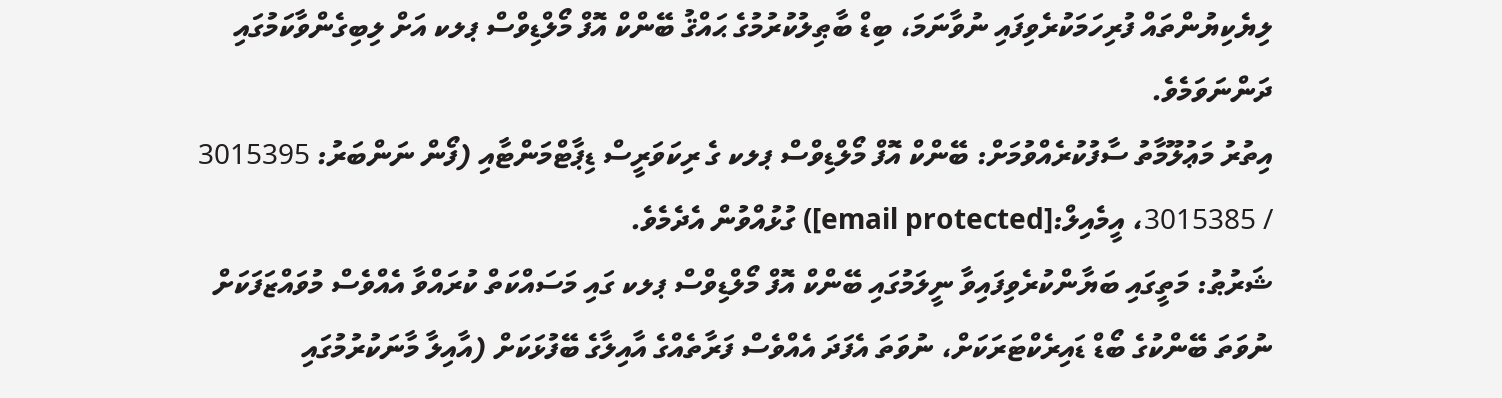ލިޔެކިޔުންތައް ފުރިހަމަކުރެވިފައި ނުވާނަމަ، ބިޑް ބާޠިލުކުރުމުގެ ޙައްޤު ބޭންކް އޮފް މޯލްޑިވްސް ޕލކ އަށް ލިބިގެންވާކަމުގައި ދަންނަވަމެވެ.
އިތުރު މަޢުލޫމާތު ސާފުކުރެއްވުމަށް: ބޭންކް އޮފް މޯލްޑިވްސް ޕލކ ގެ ރިކަވަރީސް ޑިޕާޓްމަންޓާއި (ފޯން ނަންބަރު: 3015395 / 3015385، އީމެއިލް:[email protected]) ގުޅުއްވުން އެދެމެވެ.
ޝަރުޠު: މަތީގައި ބަޔާންކުރެވިފައިވާ ނީލަމުގައި ބޭންކް އޮފް މޯލްޑިވްސް ޕލކ ގައި މަސައްކަތް ކުރައްވާ އެއްވެސް މުވައްޒަފަކަށް ނުވަތަ ބޭންކުގެ ބޯޑް ޑައިރެކްޓަރަކަށް، ނުވަތަ އެފަދަ އެއްވެސް ފަރާތެއްގެ އާއިލާގެ ބޭފުޅަކަށް (އާއިލާ މާނަކުރުމުގައި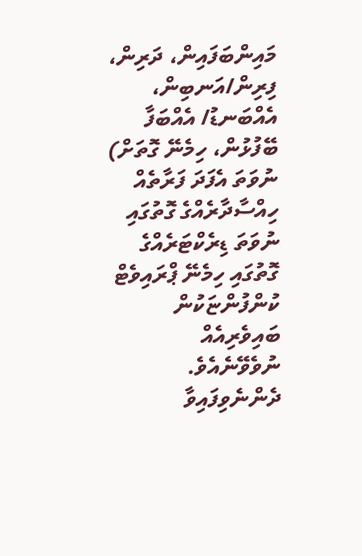މައިންބަފައިން، ދަރިން، ފިރިން/އަނބިން، އެއްބަނޑު/ އެއްބަފާ ބޭފުޅުން، ހިމެނޭ ގޮތަށް) ނުވަތަ އެފަދަ ފަރާތެއް ހިއްސާދާރެއްގެ ގޮތުގައި ނުވަތަ ޑިރެކްޓަރެއްގެ ގޮތުގައި ހިމެނޭ ޕްރައިވެޓް ކުންފުންޏަކުން ބައިވެރިއެއް ނުވެވޭނެއެވެ. ދެންނެވިފައިވާ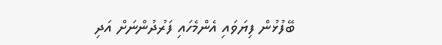ބޭފުޅުން ފިޔަވައި އެންމެހައި ފަރުދުންނަށް އަދި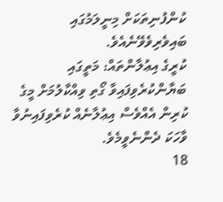ކުންފުނިތަކަށް މިނީލަމުގައި ބައިވެރިވެވޭނެއެވެ.
ކުރީގެ އިޢުލާންތައް: މަތީގައި ބަޔާންކުރެވިފައިވާ ގޯތި ވިއްކާލުމަށް މީގެ ކުރިން އެއްވެސް އިޢުލާނެއް ކުރެވިފައިނުވާ ވާހަކަ ދެންނެވީމެވެ.
18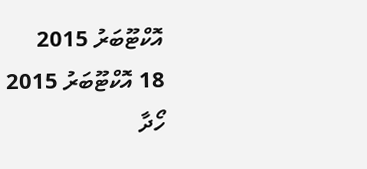އޮކްޓޫބަރު 2015
18 އޮކްޓޫބަރު 2015
ހޯދާ